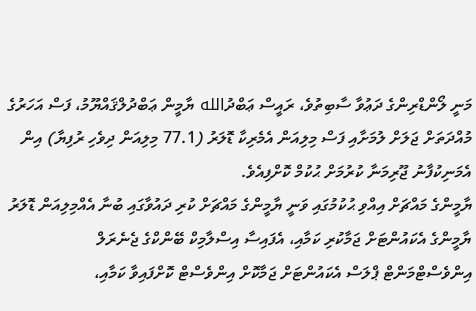މަނީ ލޯންޑްރިންގެ ދަޢުވާ ސާބިތުވެ، ރައީސް ޢަބްދުالله ޔާމީން ޢަބްދުލްޤައްޔޫމު، ފަސް އަހަރުގެ މުއްދަތަށް ޖަލަށް ލުމަށާއި ފަސް މިލިއަން އެމެރިކާ ޑޮލަރު (77.1 މިލިއަން ދިވެހި ރުފިޔާ) އިން އެމަނިކުފާނު ޖޫރިމަނާ ކުރުމަށް ޙުކުމް ކޮށްފިއެވެ.
ޔާމީންގެ މައްޗަށް އިއްވި ޙުކުމުގައި ވަނީ ޔާމީންގެ މައްޗަށް ކުރި ދައުވާގައި ބުނާ އެއްމިލިއަން ޑޮލަރު ޔާމީންގެ އެކައުންޓަށް ޖަމާކުރި ކަމާއި، އެފައިސާ އިސްލާމިކް ބޭންކްގެ ޖެނެރަލް އިންވެސްޓްމަންޓް ޕްލަސް އެކައުންޓަށް ޖަމާކޮށް އިންވެސްޓް ކޮށްފައިވާ ކަމާއި،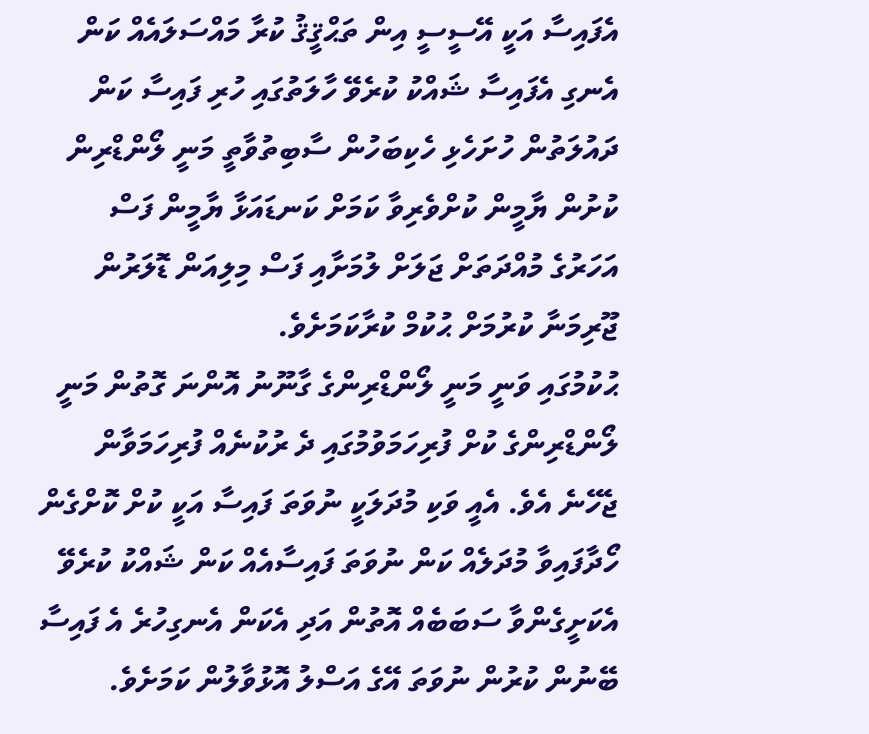އެފައިސާ އަކީ އޭސީސީ އިން ތަޙްޤީޤު ކުރާ މައްސަލައެއް ކަން އެނގި އެފައިސާ ޝައްކު ކުރެވޭ ހާލަތުގައި ހުރި ފައިސާ ކަން ދައުލަތުން ހުށަހެޅި ހެކިބަހުން ސާބިތުވާތީ މަނީ ލޯންޑްރިން ކުށުން ޔާމީން ކުށްވެރިވާ ކަމަށް ކަނޑައަޅާ ޔާމީން ފަސް އަހަރުގެ މުއްދަތަށް ޖަލަށް ލުމަށާއި ފަސް މިލިއަން ޑޮލަރުން ޖޫރިމަނާ ކުރުމަށް ޙުކުމް ކުރާކަމަށެވެ.
ޙުކުމުގައި ވަނީ މަނީ ލޯންޑްރިންގެ ގާނޫނު އޮންނަ ގޮތުން މަނީ ލޯންޑްރިންގެ ކުށް ފުރިހަމަވުމުގައި ދެ ރުކުނެއް ފުރިހަމަވާން ޖެހޭނެ އެވެ. އެއީ ވަކި މުދަލަކީ ނުވަތަ ފައިސާ އަކީ ކުށް ކޮށްގެން ހޯދާފައިވާ މުދަލެއް ކަން ނުވަތަ ފައިސާއެއް ކަން ޝައްކު ކުރެވޭ އެކަށީގެންވާ ސަބަބެއް އޮތުން އަދި އެކަން އެނގިހުރެ އެ ފައިސާ ބޭނުން ކުރުން ނުވަތަ އޭގެ އަސްލު އޮޅުވާލުން ކަމަށެވެ.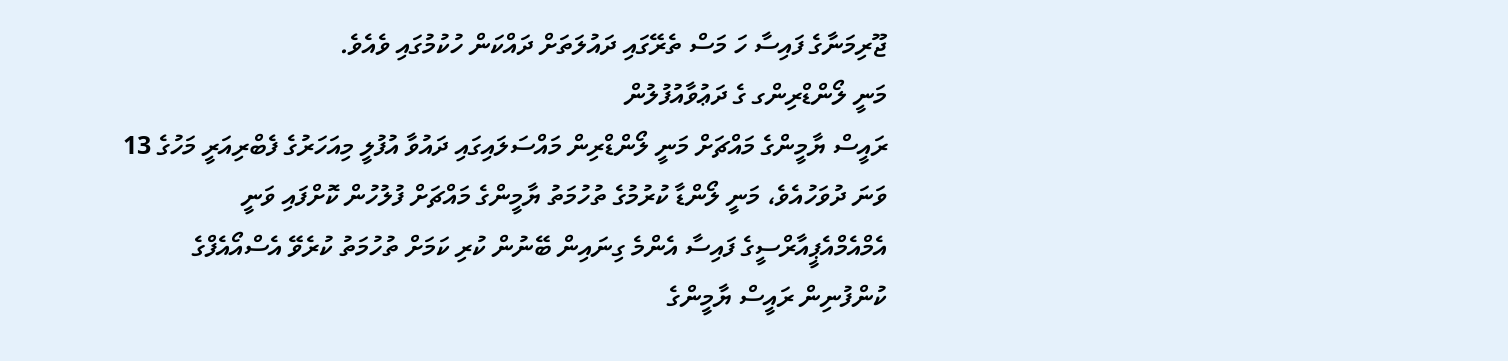ޖޫރިމަނާގެ ފައިސާ ހަ މަސް ތެރޭގައި ދައުލަތަށް ދައްކަން ހުކުމުގައި ވެއެވެ.
މަނީ ލޯންޑްރިންގ ގެ ދަޢުވާއުފުލުން
ރައީސް ޔާމީންގެ މައްޗަށް މަނީ ލޯންޑްރިން މައްސަލައިގައި ދައުވާ އުފުލީ މިއަހަރުގެ ފެބްރިއަރީ މަހުގެ 13 ވަނަ ދުވަހުއެވެ، މަނީ ލޯންޑާ ކުރުމުގެ ތުހުމަތު ޔާމީންގެ މައްޗަށް ފުލުހުން ކޮށްފައި ވަނީ އެމްއެމްއެޕީއާރްސީގެ ފައިސާ އެންމެ ގިނައިން ބޭނުން ކުރި ކަމަށް ތުހުމަތު ކުރެވޭ އެސްއޯއެފްގެ ކުންފުނިން ރައީސް ޔާމީންގެ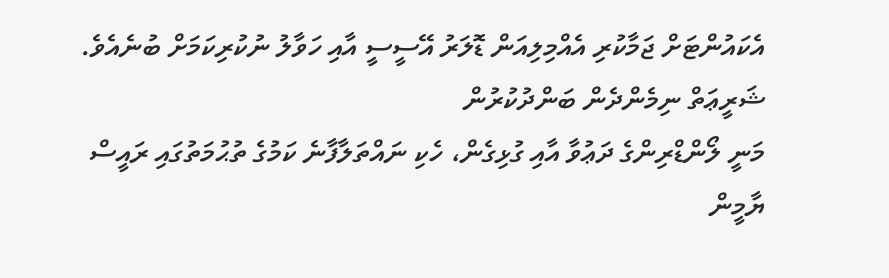އެކައުންޓަށް ޖަމާކުރި އެއްމިލިއަން ޑޮލަރު އޭސީސީ އާއި ހަވާލު ނުކުރިކަމަށް ބުނެއެވެ.
ޝަރީޢަތް ނިމެންދެން ބަންދުކުރުން
މަނީ ލޯންޑްރިންގެ ދަޢުވާ އާއި ގުޅިގެން، ހެކި ނައްތަލާފާނެ ކަމުގެ ތުޙުމަތުގައި ރައީސް ޔާމީން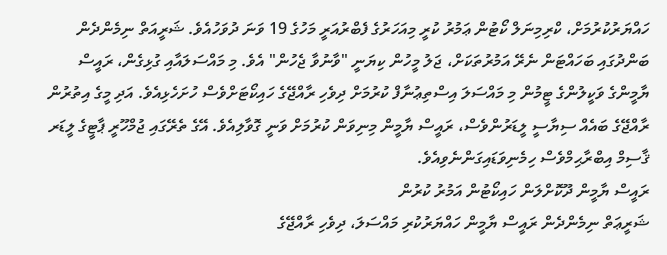ހައްޔަރުކުރުމަށް، ކްރިމިނަލް ކޯޓުން ޢަމުރު ކުރީ މިއަހަރުގެ ފެބްރުއަރީ މަހުގެ 19 ވަނަ ދުވަހުއެވެ. ޝަރީއަތް ނިމެންދެން ބަންދުގައި ބަހައްޓަން ނެރޭ އަމުރުތަކަށް، ޖަލު މީހުން ކިޔަނީ "ވާނުވާ ޖެހުން" އެވެ. މި މައްސަލައާއި ގުޅިގެން، ރައީސް ޔާމީންގެ ވަކީލުންގެ ޓީމުން މި މައްސަލަ އިސްތިޢުނާފް ކުރުމަށް ދިވެހި ރާއްޖޭގެ ހައިކޯޓަށްވެސް ހުށަހެޅިއެވެ. އަދި މީގެ އިތުރުން ރާއްޖޭގެ ބައެއް ސިޔާސީ ލީޑަރުންވެސް، ރައީސް ޔާމީން މިނިވަން ކުރުމަށް ވަނީ ގޮވާލިއެވެ. އޭގެ ތެރޭގައި ޖުމްހޫރީ ޕާޓީގެ ލީޑަރ ޤާސިމް އިބްރާޙިމްވެސް ހިމެނިވަޑައިގަންނެވިއެވެ.
ރައީސް ޔާމީން ދޫކޮށްލަން ހައިކޯޓުން އަމުރު ކުރުން
ޝަރީޢަތް ނިމެންދެން ރައީސް ޔާމީން ހައްޔަރުކުރި މައްސަލަ، ދިވެހި ރާއްޖޭގެ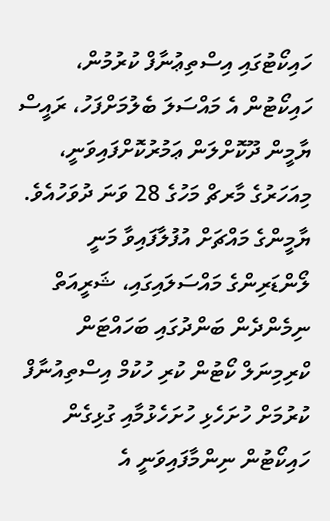ހައިކޯޓުގައި އިސްތިޢުނާފް ކުރުމުން، ހައިކޯޓުން އެ މައްސަލަ ބެލުމަށްފަހު، ރައީސް ޔާމީން ދޫކޮށްލަން ޢަމުރުކޮށްފައިވަނީ، މިއަހަރުގެ މާރޗް މަހުގެ 28 ވަނަ ދުވަހުއެވެ. ޔާމީންގެ މައްޗަށް އުފުލާފައިވާ މަނީ ލޯންޑަރިންގެ މައްސަލައިގައި، ޝަރީއަތް ނިމެންދެން ބަންދުގައި ބަހައްޓަން ކްރިމިނަލް ކޯޓުން ކުރި ހުކުމް އިސްތިއުނާފް ކުރުމަށް ހުށަހެޅި ހުށަހެޅުމާއި ގުޅިގެން ހައިކޯޓުން ނިންމާފައިވަނީ އެ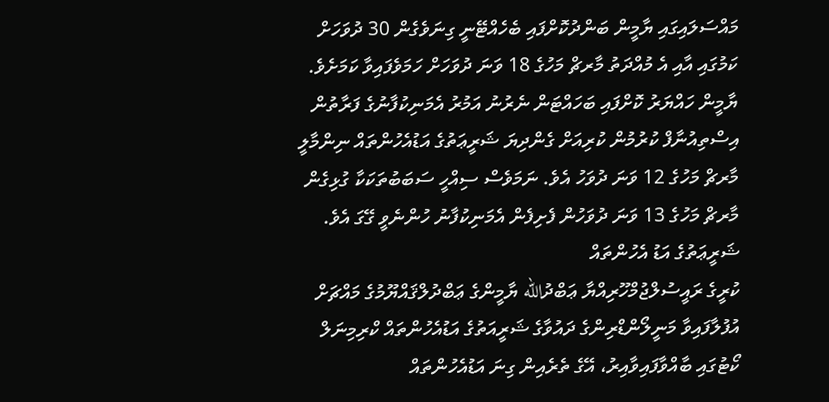މައްސަލައިގައި ޔާމީން ބަންދުކޮށްފައި ބެހެއްޓޭނީ ގިނަވެގެން 30 ދުވަހަށް ކަމުގައި އާއި އެ މުއްދަތު މާރޗް މަހުގެ 18 ވަނަ ދުވަހަށް ހަމަވެފައިވާ ކަމަށެވެ. ޔާމީން ހައްޔަރު ކޮށްފައި ބަހައްޓަން ނެރުނު އަމުރު އެމަނިކުފާނުގެ ފަރާތުން އިސްތިއުނާފް ކުރުމުން ކުރިއަށް ގެންދިޔަ ޝަރީޢަތުގެ އަޑުއެހުންތައް ނިންމާލީ މާރޗް މަހުގެ 12 ވަނަ ދުވަހު އެވެ. ނަމަވެސް ސިއްހީ ސަބަބުތަކަކާ ގުޅިގެން މާރޗް މަހުގެ 13 ވަނަ ދުވަހުން ފެށިފެން އެމަނިކުފާނު ހުންނެވީ ގޭގަ އެވެ.
ޝަރީޢަތުގެ އަޑު އެހުންތައް
ކުރީގެ ރައީސުލްޖުމްހޫރިއްޔާ ޢަބްދުالله ޔާމީންގެ ޢަބްދުލްޤައްޔޫމުގެ މައްޗަށް އުފުލާފައިވާ މަނީލޯންޑްރިންގެ ދައުވާގެ ޝަރީއަތުގެ އަޑުއެހުންތައް ކްރިމިނަލް ކޯޓުގައި ބާއްވާފައިވާއިރު، އޭގެ ތެރެއިން ގިނަ އަޑުއެހުންތައް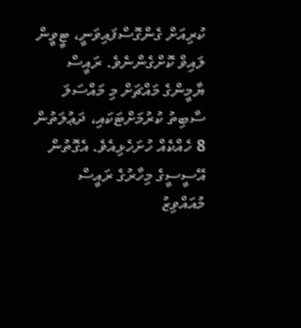ކުރިއަށް ގެންގޮސްފައިވަނީ، ޓީވީން ލައިވް ކޮށްގެންނެވެ. ރައީސް ޔާމީންގެ މައްޗަށް މި މައްސަލަ ސާބިތު ކުރުމަށްޓަކައި، ދަޢުލަތުން 8 ހެއްކެއް ހުށަހެޅިއެވެ. އެގޮތުން އޭސީސީގެ މިހާރުގެ ރައީސް މުއައްވިޒު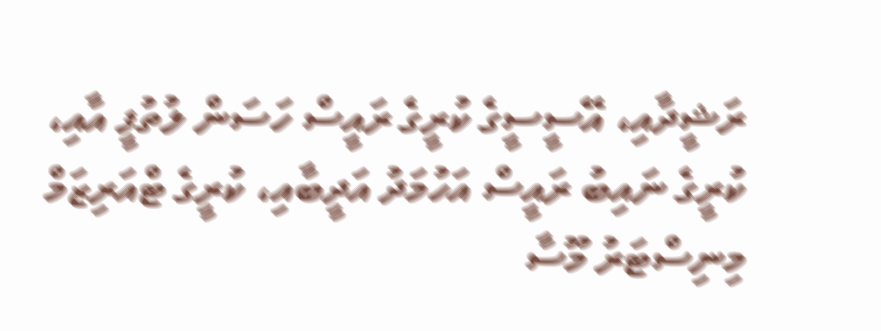ރަޝީދާއި، އޭސީސީގެ ކުރީގެ ރައީސް ހަސަން ލުތުފީ އާއި، ކުރީގެ ނައިބު ރައީސް އަހުމަދު އަދީބާއި، ކުރީގެ ޓްއަރިޒަމް މިނިސްޓަރު މޫސާ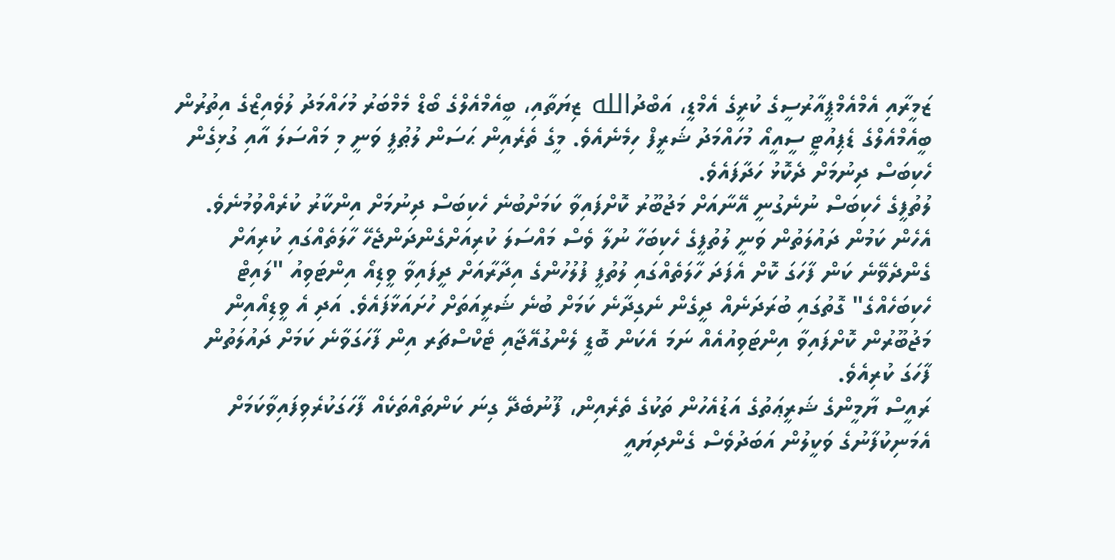ޒަމީރާއި އެމްއެމްޕީއާރުސީގެ ކުރީގެ އެމްޑީ، އަބްދުالله ޒިޔަތާއި، ބީއެމްއެލްގެ ބޯޑް މެމްބަރު މުހައްމަދު ލުވެއިޒްގެ އިތުރުން ބީއެމްއެލްގެ ޑެޕިއުޓީ ސީއީއޯ މުހައްމަދު ޝަރީފް ހިމެނެއެވެ. މީގެ ތެރެއިން ޙަސަން ލުޠުފީ ވަނީ މި މައްސަލަ އާއި ގުޅިގެން ހެކިބަސް ދިނުމަށް ދެކޮޅު ހަދާފައެވެ.
ލުތުފީގެ ހެކިބަސް ނުނެގުނީ އޭނާއަށް މަޖުބޫރު ކޮށްފައިވާ ކަމަށްބުނެ ހެކިބަސް ދިނުމަށް އިންކާރު ކުރެއްވުމުނެވެ. އެހެން ކަމުން ދައުލަތުން ވަނީ ލުތުފީގެ ހެކިބަހާ ނުލާ ވެސް މައްސަލަ ކުރިއަށްގެންދަންޖެހޭ ހާލަތެއްގައި ކުރިއަށް ގެންދެވޭނެ ކަން ފާހަގަ ކޮށް އެފަދަ ހާލަތެއްގައި ލުތުފީ ފުލުހުންގެ އިދާރާއަށް ދީފައިވާ ވީޑިއޯ އިންޓަވިއު "ލައިޓް ހެކިބަހެއްގެ" ގޮތުގައި ބުރަދަނެއް ދީގެން ނެގިދާނެ ކަމަށް ބުނެ ޝަރީއަތަށް ހުށައަޅާފައެވެ. އަދި އެ ވީޑިއޯއިން މަޖުބޫރުން ކޮށްފައިވާ އިންޓަވިއުއެއް ނަމަ އެކަން ބޮޑީ ލެންގުއޭޖާއި ޓެކްސްޗަރ އިން ފާހަގަވާނެ ކަމަށް ދައުލަތުން ފާހަގަ ކުރިއެވެ.
ރައީސް ޔާމީންގެ ޝަރީޢަތުގެ އަޑުއެހުން ތަކުގެ ތެރެއިން، ފޫނުބެދޭ ގިނަ ކަންތައްތަކެއް ފާހަގަކުރެވިފައިވާކަމަށް އެމަނިކުފާނުގެ ވަކީލުން އަބަދުވެސް ގެންދިޔައީ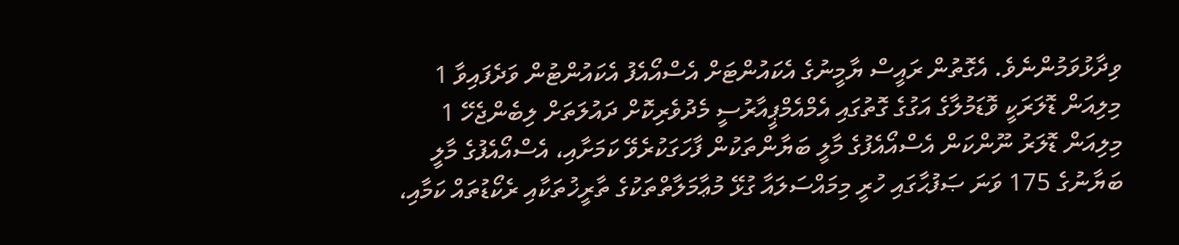ވިދާޅުވަމުންނެވެ. އެގޮތުން ރައީސް ޔާމީނުގެ އެކައުންޓަށް އެސްއޯއެފު އެކައުންޓުން ވަދެފައިވާ 1 މިލިއަން ޑޮލަރަކީ ވޮޑަމުލާގެ އަގުގެ ގޮތުގައި އެމްއެމްޕީއާރުސީ މެދުވެރިކޮށް ދައުލަތަށް ލިބެންޖެހޭ 1 މިލިއަން ޑޮލަރު ނޫންކަން އެސްއޯއެފުގެ މާލީ ބަޔާންތަކުން ފާހަގަކުރެވޭ ކަމަށާއި، އެސްއޯއެފުގެ މާލީ ބަޔާނުގެ 175 ވަނަ ޞަފުޙާގައި ހުރީ މިމައްސަލައާ ގުޅޭ މުޢާމަލާތްތަކުގެ ތާރީޚުތަކާއި ރެކޯޑުތައް ކަމާއި،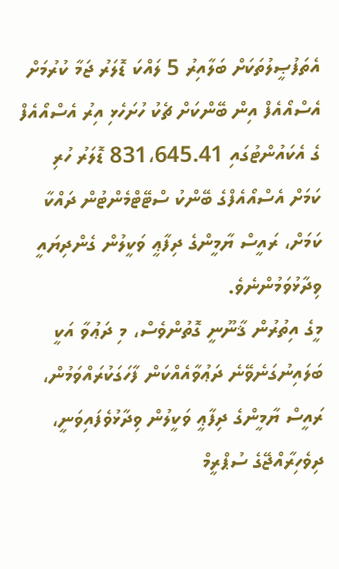އެތަފުޞީލުތަކަށް ބަލާއިރު 5 ލައްކަ ޑޮލަރު ޖަމާ ކުރުމަށް އެސްއޯއެފް އިން ބޭންކަށް ޗެކު ހުށަހެޅި އިރު އެސްއޯއެފް ގެ އެކައުންޓުގައި 831،645.41 ޑޮލަރު ހުރި ކަމަށް އެސްއޯއެފްގެ ބޭންކު ސްޓޭޓްމެންޓުން ދައްކާ ކަމަށް، ރައީސް ޔާމީންގެ ދިފާޢީ ވަކީލުން ގެންދިޔައީ ވިދާޅުވަމުންނެވެ.
މީގެ އިތުރުން ޤާނޫނީ ގޮތުންވެސް، މި ދަޢުވާ އަކީ ބަލައިނުގަނެވޭނެ ދަޢުވާއެއްކަން ފާހަގަކުރައްވަމުން، ރައީސް ޔާމީންގެ ދިފާޢީ ވަކީލުން ވިދާޅުވެފައިވަނީ، ދިވެހިރާއްޖޭގެ ސުޕްރީމް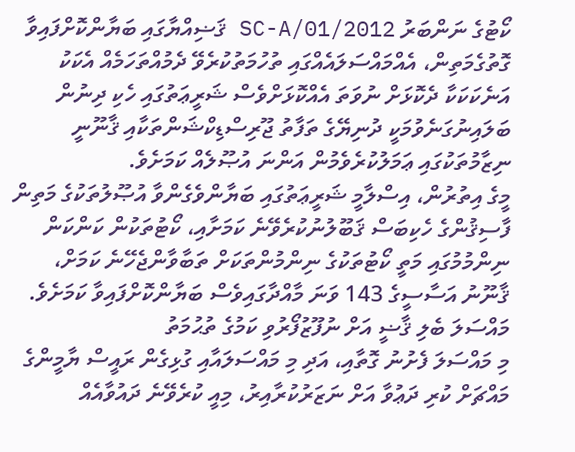ކޯޓުގެ ނަންބަރު 2012/SC-A/01 ޤަޟިއްޔާގައި ބަޔާންކޮށްފައިވާ ގޮތުގެމަތިން، އެއްމައްސަލައެއްގައި ތުހުމަތުކުރެވޭ ދެމުއްތަހަމެއް އެކަކު އަނެކަކަކާ ދެކޮޅަށް ނުވަތަ އެއްކޮޅަށްވެސް ޝަރީޢަތުގައި ހެކި ދިނުން ބަލައިނުގަނެވުމަކީ ދުނިޔޭގެ ތަފާތު ޖޫރިސްޑިކްޝަންތަކާއި ޤާނޫނީ ނިޒާމުތަކުގައި ޢަމަލުކުރެވެމުން އަންނަ އުޞޫލެއް ކަމަށެވެ.
މީގެ އިތުރުން، އިސްލާމީ ޝަރީޢަތުގައި ބަޔާންވެގެންވާ އުޞޫލުތަކުގެ މަތިން ފާސިޤުންގެ ހެކިބަސް ޤަބޫލުނުކުރެވޭނެ ކަމަށާއި، ކޯޓުތަކުން ކަންކަން ނިންމުމުގައި މަތީ ކޯޓުތަކުގެ ނިންމުންތަކަށް ތަބާވާންޖެހޭނެ ކަމަށް، ޤާނޫނު އަސާސީގެ 143 ވަނަ މާއްދާގައިވެސް ބަޔާންކޮށްފައިވާ ކަމަށެވެ.
މައްސަލަ ބެލި ޤާޟީ އަށް ނުފޫޒުފޯރުވި ކަމުގެ ތުޙުމަތު
މި މައްސަލަ ފެށުނު ގޮތާއި، އަދި މި މައްސަލައާއި ގުޅިގެން ރައީސް ޔާމީންގެ މައްޗަށް ކުރި ދަޢުވާ އަށް ނަޒަރުކުރާއިރު، މިއީ ކުރެވޭނެ ދައުވާއެއް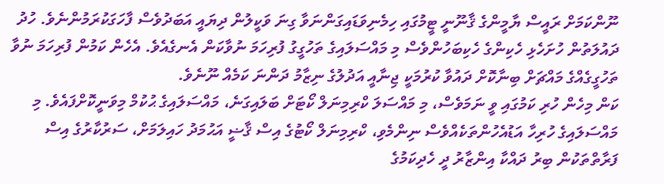ނޫންކަމަށް ރައީސް ޔާމީންގެ ޤާނޫނީ ޓީމުގައި ހިމެނިވަޑައިގަންނަވާ ގިނަ ވަކީލުން ދިޔައީ އަބަދުވެސް ފާހަގަކުރަމުންނެވެ. ހުދު ދައުލަތުން ހުށަހެޅި ހެކިންގެ ހެކިބަހުންވެސް މި މައްސަލައިގެ ތަހުގީގު ފުރިހަމަ ނުވާކަން އެނގެއެވެ. އެހެން ކަމުން ފުރިހަމަ ނުވާ ތަހުގީގެއްގެ މައްޗަށް ބިނާކޮށް ދައުވާ ކުރުމަކީ ޖިނާއީ އަދުލުގެ ނިޒާމު ދަންނަ ކަމެއް ނޫނެވެ.
ކަން މިހެން ހުރި ކަމުގައި ވީ ނަމަވެސް، މި މައްސަލަ ކްރިމިނަލް ކޯޓަށް ބަލައިގަނެ، މައްސަލައިގެ ޙުކުމް މިވަނީކޮށްފައެވެ. މި މައްސަލައިގެ ހުރިހާ އަޑުއެހުންތަކެއްވެސް ނިންމެވި، ކްރިމިނަލް ކޯޓުގެ އިސް ޤާޟީ އަޙުމަދު ހައިލަމަށް، ސަރުކާރުގެ އިސް ފަރާތްތަކުން ބިރު ދައްކާ އިންޒާރު ދީ ހެދިކަމުގެ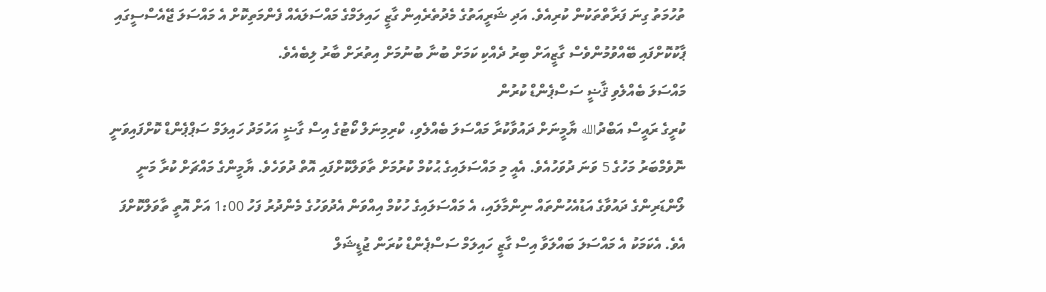ތުހުމަތު ގިނަ ފަރާތްތަކުން ކުރިއެވެ. އަދި ޝަރީއަތުގެ މެދުތެރެއިން ގާޒީ ހައިލަމްގެ މައްސަލައެއް ފެންމަތިކޮށް އެ މައްސަލަ ޖޭއެސްސީގައި ޕާކުކޮށްފައި ބޭއްވުމުންވެސް ގާޒީއަށް ބިރު ދެއްކި ކަމަށް ބުނާ ބުނުމަށް އިތުރަށް ބާރު ލިބެއެވެ.
މައްސަލަ ބެއްލެވި ޤާޟީ ސަސްޕެންޑް ކުރުން
ކުރީގެ ރައީސް އަބްދުالله ޔާމީނަށް ދައުވާކުރާ މައްސަލަ ބެއްލެވި، ކްރިމިނަލް ކޯޓުގެ އިސް ގާޟީ އަހުމަދު ހައިލަމް ސަޕްޕެންޑް ކޮށްފައިވަނީ ނޮވެމްބަރު މަހުގެ 5 ވަނަ ދުވަހުއެވެ. އެއީ މި މައްސަލައިގެ ޙުކުމް ކުރުމަށް ތާވަލްކޮށްފައި އޮތް ދުވަހެވެ. ޔާމީންގެ މައްޗަށް ކުރާ މަނީ ލޯންޑަރިންގެ ދައުވާގެ އަޑުއެހުންތައް ނިންމާލައި، އެ މައްސަލައިގެ ހުކުމް އިއްވަން އެދުވަހުގެ މެންދުރު ފަހު 1:00 އަށް އޮތީ ތާވަލްކޮށްފަ އެވެ. އެކަމަކު އެ މައްސަލަ ބައްލަވާ އިސް ގާޒީ ހައިލަމް ސަސްޕެންޑް ކުރަން ޖުޑީޝަލް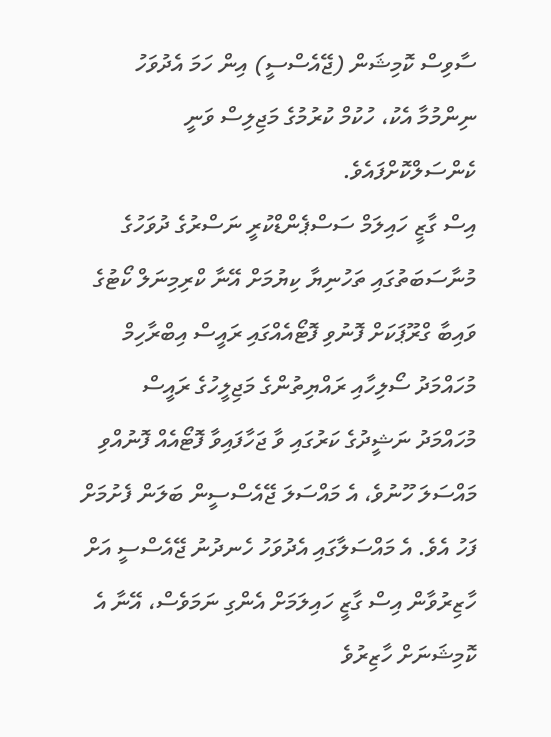ސާވިސް ކޮމިޝަން (ޖޭއެސްސީ) އިން ހަމަ އެދުވަހު ނިންމުމާ އެކު، ހުކުމް ކުރުމުގެ މަޖިލިސް ވަނީ ކެންސަލްކޮށްފައެވެ.
އިސް ގާޒީ ހައިލަމް ސަސްޕެންޑްކުރީ ނަސްރުގެ ދުވަހުގެ މުނާސަބަތުގައި ތަހުނިޔާ ކިޔުމަށް އޭނާ ކްރިމިނަލް ކޯޓުގެ ވައިބާ ގްރޫޕަކަށް ފޮނުވި ފޮޓޯއެއްގައި ރައީސް އިބްރާހިމް މުހައްމަދު ސޯލިހާއި ރައްޔިތުންގެ މަޖިލީހުގެ ރައީސް މުހައްމަދު ނަޝީދުގެ ކަރުގައި ވާ ޖަހާފައިވާ ފޮޓޯއެއް ފޮނުއްވި މައްސަލަ ހޫނުވެ، އެ މައްސަލަ ޖޭއެސްސީން ބަލަން ފެށުމަށް ފަހު އެވެ. އެ މައްސަލާގައި އެދުވަހު ހެނދުނު ޖޭއެސްސީ އަށް ހާޒިރުވާން އިސް ގާޒީ ހައިލަމަށް އެންގި ނަމަވެސް، އޭނާ އެ ކޮމިޝަނަށް ހާޒިރުވެ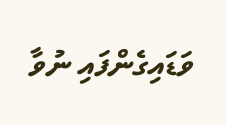ވަޑައިގެންފައި ނުވާ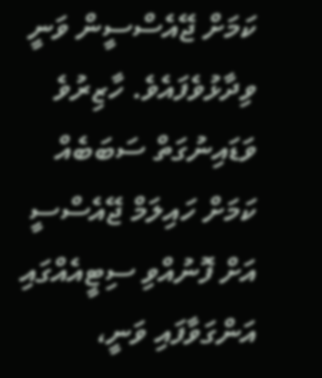ކަމަށް ޖޭއެސްސީން ވަނީ ވިދާޅުވެފައެވެ. ހާޒިރުވެ ވަޑައިނުގަތް ސަބަބެއް ކަމަށް ހައިލަމް ޖޭއެސްސީ އަށް ފޮނުއްވި ސިޓީއެއްގައި އަންގަވާފައި ވަނީ،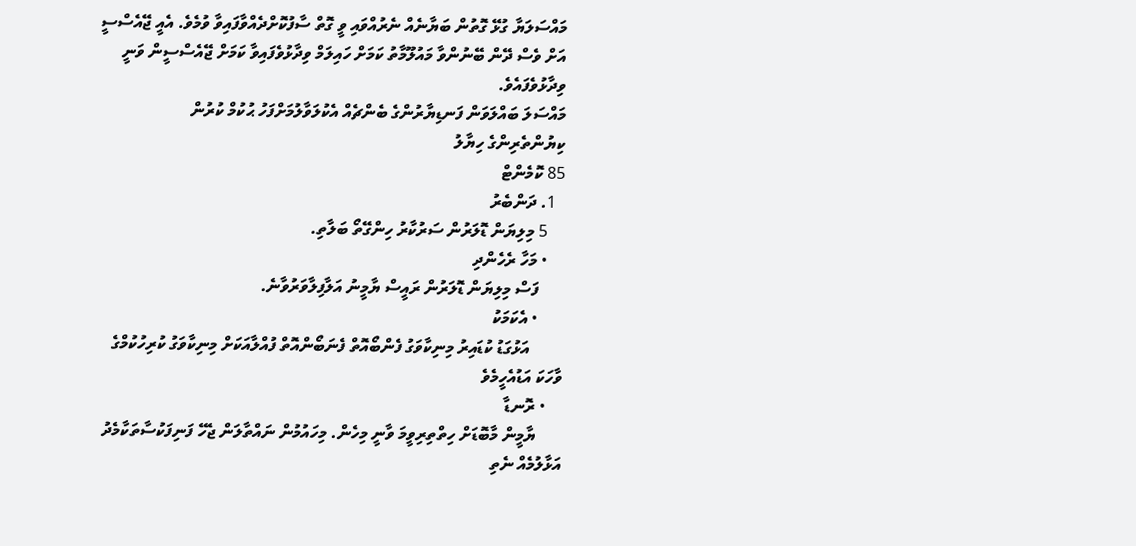މައްސަލަޔާ ގުޅޭ ގޮތުން ބަޔާނެއް ނެރުއްވައި ވީ ގޮތް ސާފުކޮށްދެއްވާފައިވާ ވުމެވެ. އެއީ ޖޭއެސްސީ އަށް ވެސް ދޭން ބޭނުންވާ މައުލޫމާތު ކަމަށް ހައިލަމް ވިދާޅުވެފައިވާ ކަމަށް ޖޭއެސްސީން ވަނީ ވިދާޅުވެފައެވެ.
މައްސަލަ ބައްލަވަން ފަނޑިޔާރުންގެ ބެންޗެއް އެކުލަވާލުމަށްފަހު ޙުކުމް ކުރުން
ކިޔުންތެރިންގެ ހިޔާލު
85 ކޮމެންޓް
  1. ދަންބެރު
    5 މިލިޔަން ޑޮލަރުން ސަރުކާރު ހިންގޭތޯ ބަލާތި.
    • މަހާ ރެހެންދި
      ފަސް މިލިޔަން ޑޮލަރުން ރައީސް ޔާމީނު އަލާފިލާވަރުވާނެ.
      • އެކަމަކު
        އަޅުގަޑު ކުޑައިރު މިނިކާވަގު ފެންބޯއޮތް ފެނަބޯންއޮތް ފުއްލާއަކަށް މިނިކާވަގު ކުރިހުކުމްގެ ވާހަކަ އަޑުއެހީމެވެ
    • ރޮނޑާ
      ޔާމީން މާބޮޑަށް ހިތްތިރިވީމަ ވާނީ މިހެން. މިހައުމުން ނައްތާލަން ޖެހޭ ފަނިފަކުސާތަކާމެދު އަޅާލުމެއް ނެތި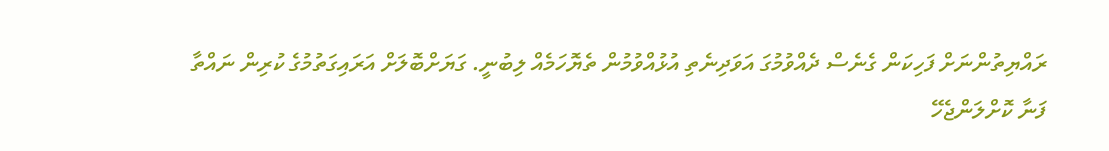ރައްޔިތުންނަށް ފަހިކަން ގެނެސް ދެއްވުމުގަ އަވަދިނެތި އުޅުއްވުމުން ތެޔޮހަމެއް ލިބުނީ. ގަޔަށްބޮލަށް އަރައިގަތުމުގެ ކުރިން ނައްތާ ފަނާ ކޮށްލަންޖެހޭ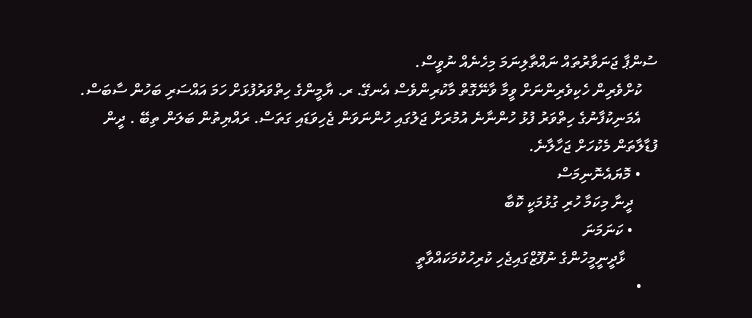ސުންޕާ ޖަނަވާރުތައް ނައްތާލިނަމަ މިހެނެއް ނުވީސް.
    ކުށްވެރިން ހެކިވެރިންނަށް ވީމާ ވާނޭގޮތް މާކުރިންވެސް އެނގޭ. ރ. ޔާމީންގެ ހިތްވަރުފުޅަށް ހަމަ އައްސަރި ބަހުން ސާބަސް.
    އެމަނިކުފާނުގެ ހިތްވަރު ފުޅު ހުންނާނެ އުމުރަށް ޖަލުގައި ހުންނަވަން ޖެހިވަޑައި ގަތަސް. ރައްޔިތުން ބަލަން ތިބޭ . ދީން ފުޑާލާތަން މެކުހަށް ޖަހާލާނެ.
    • މޮޔައެނޮނިމަސް
      ދީނާ މިކަމާ ހުރި ގުޅުމަކީ ކޮބާ
      • ކަނަމަނަ
        ޅާދީނީމީހުންގެ ނުފޫޒްގައިޖެހި ކުރިހުކުމަކައްވާތީ
    •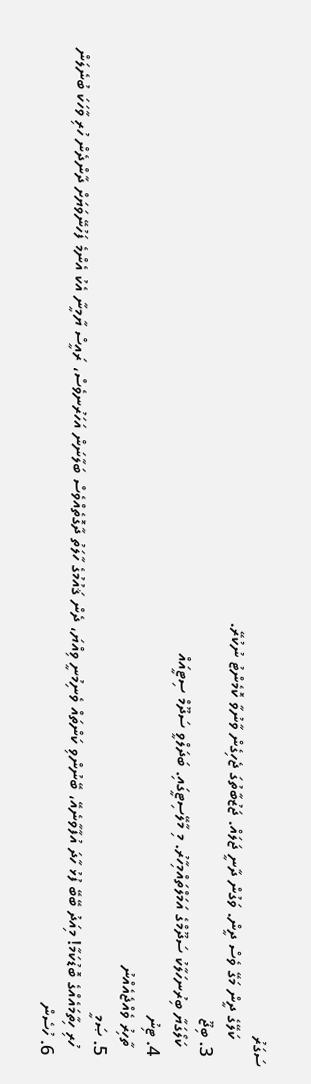ސަގަރު
      ކަލޭގެ ދީން މަގޭ ވެސް ދީން. ވަގުން ދާނީ ޖަލައް. ޖަޒުބާތުގަ ޖެހިގެން ވާނުވާ ކޮމެންޓު ނުކުރޭ.
  3. ބިޖޫ
    ކަލޯގަޔާ ބިރުނހަލާކު ސަދޫމްގެ އަމަލްތައްމިހާރު. މި މާލޭސިޓީގައި. ބަދަލްވީ ސަދޫމް ސިޓީއައް
  4. ޓިނު
    ތާހިރު ވެއްޖެއެއްނު
  5. ޞަމީ
    ހުރި ހިތާމައެއްގެ ބޮޑުކަމާ! މިއަދު ބޭބޭ ފުޅު ހާދަ އުފާވާނެއޭ، ބޭނުންވި ކަންތައް ވެނިމުނީ ވިއްޔަ، ދެން ޤައުމުގެ ހާލަތު ދާގޮތެއްވެސް ބަލާނަން އަހަރުނވެސް، ރައީސް ޔާމީނާ އެކު އެންމެ ފަހުނޭވަޔަށް ދާންދެން ހުރި ވާހަކަ ބުނެލަން
  6. ހުސެން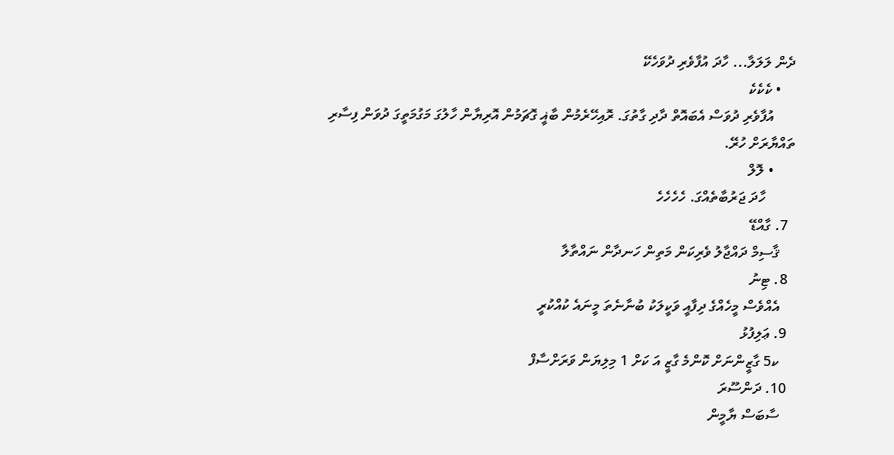ދެން ލަލަލާ... ހާދަ އުފާވެރި ދުވަހެކޭ
    • ކެކެކެ
      އުފާވެރި ދުވަސް އެބައޮތް ދާދި ގާތުގަ. ރޮއިހޭރެމުން ބާޣީ ގޮޗަމުން އޮރިޔާން ހާލުގަ މަގުމަތީގަ ދުވަން ފިސާރި ތައްޔާރަށް ހުރޭ.
      • ލޮލް
        ހާދަ ޖަރުބާތެއްގަ. ހެހެހެހެ
  7. ގާއްޑޭ
    ޤާސިމް ދައްޖާލު ވެރިކަން މަތިން ހަނދާން ނައްތާލާ
  8. ޓިނު
    އެއްވެސް މީހެއްގެ ދިފާއީ ވަކީލަކު ބުނާނެތަ މީނައެ ކުއްކުރީ
  9. ޢަލިފުޅު
    ކ5 ގާޒީންނަށް ކޮންމެ ގާޒީ އަ ކަށް 1 މިލިޔަން ވަރަށްސާފް
  10. ދަންސޫރަ
    ސާބަސް ޔާމީން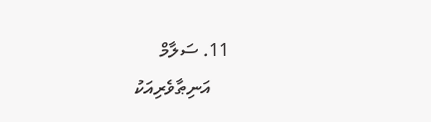11. ސަލާމް
    އަނިޠާވެރިއަކު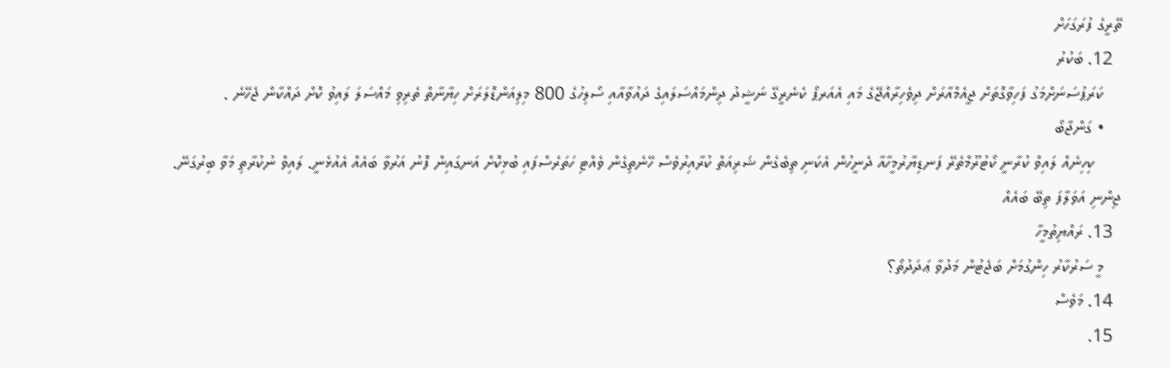ތޭރީގެ ފުރަގަހަށް
  12. ބަކުރު
    ކަރަޕުސަނަށްމަގު ފަހިވާގޮތަށް ޖީއެމްއާރަށް ދިވެހިރާއްޖޭގެ މައި އެއަރޕޯ ކެނެރީގޭ ނަޝީދު ދިންމައްސަލައިގެ ދައުވާއާއި ސޯލިހުގެ 800 މިލިއަންޑޮލަރަށް ހިޔާނާތް ތެރިވި މައްސަލަ ލައިވު ކޮށް ދައްކާން ޖެހޭނެ .
    • ގަންޖާބޯ
      ކިހިނެއް ލައިވް ކުރާނީ ކޯޓުރޫމްތެރޭ ފަނޑިޔާރުމީހާއާ ދެނީހުން އެކަނި ތިބެގެން ޝަރިއަތް ކުރާއިރުވެސް ހޭނެތިގެން ވެއްޓި ހަތަރެސްފައި ބުޅިކޮށް އަނގައިން ފޮނު އަރުވާ ބައެއް އެއުޅެނީ. ލައިވް ނުކުރާތި މަވާ ބިރުގަނޭ. ޖިންނި އަވަލާފަ ތިބޭ ބައެއް
  13. ރައްޔިތުމީހާ
    މީ ސަރުކާރު ހިންގުމަށް ބަޖެޓުން މަދުވާ ޢަދަދުތޯ؟
  14. މަވެސް
  15.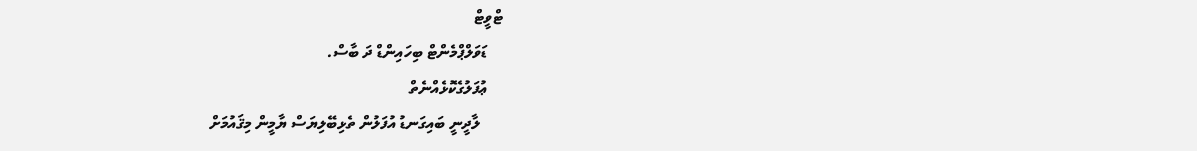ޓްވީޓް
    ޑަވަލްޕްމެންޓް ބިހައިންޑް ދަ ބާސް.
    ޢުފަލުގެކޮޅެއްނެތް
      ލާދީނީ ބައިގަނޑު އުފަލުން ތެޅިބޭލިޔަސް ޔާމީން މިޤައުމަށް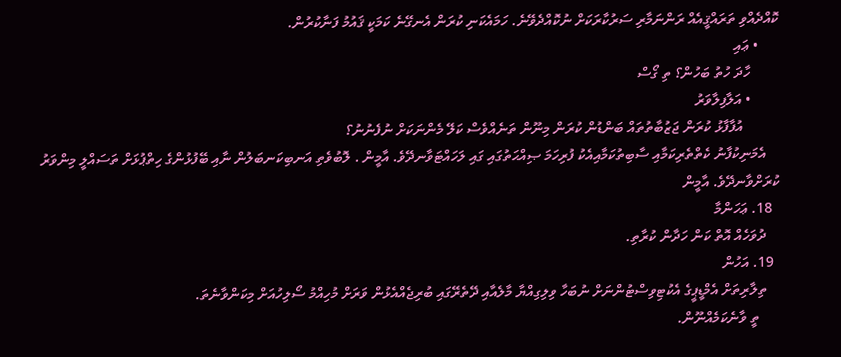ކޮއްދެއްވި ތަރައްޤީއެއް ރަންނަމާރި ސަރުކާރަކަށް ނުކޮއްދެވޭނެ. ހަމައެކަނި ކުރަން އެނގޭނެ ކަމަކީ ޤައުމު ފަނާކުރުން.
      • ޢައި
        ހާދަ ހުތު ބަހުން؟ ތި ގޯސް
        • އަލާފިލާވަރު
          އުފާފާޅު ކުރަން ޖަޒުބާތުތައް ބަންޑުން ކުރަން މިނޫން ތަނެއްވެސް ކަލޭ މެންނަކަށް ނުފެނުނު؟
    އެމަނިކުފާނު ކެތްތެރިކަމާއި ސާބިތުކަމާއިއެކު ފުރިހަމަ ޞިއްޙަތުގައި ގައި ލަހައްޓަވާނދޭވެ. އާމީން . ލޮބުވެތި އަނބިކަނބަލުން ނާއި ބޭފުޅުންގެ ހިތްޕުޅަށް ތަސައްލީ މިންވަރު ކުރަށްވާނދޭވެ. އާމީން
  18. ޢަހަންމާ
    ދުވަހެއް އޮތް ކަން ހަދާން ކުރާތި.
  19. އަހުން
    ތިލާރިތަށް އެމްޑީޕީގެ އެކުޓިވިސްޓުންނަށް ނުބަހާ ވިލިގިއްޔާ މާލެއާއި ދޭތެރޭގައި ބުރިޖެއްއެޅުން ވަރަށް މުހިއްމު ސޯލިހުއަށް މިކަންވާނެތަ.
      ތީ ވާނެކަމެއްނޫން.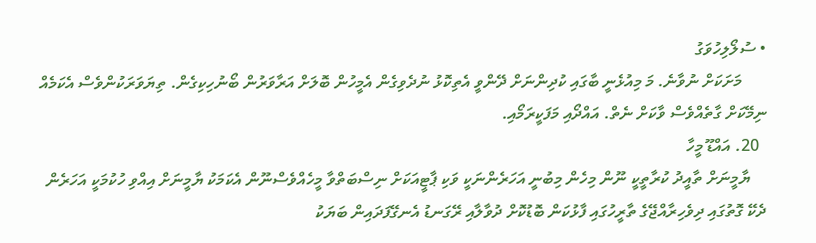• ސުލޯލިހުވަގު
      މަށަކަށް ނުވާނެ. މަ މިއުޅެނީ ބާގައި ކުދިންނަށް ދޭންވީ އެތިކޮޅު ނުދެވިގެން އެމީހުން ބޮލަށް އަރާވަރުން ބޯނުހިކިގެން. ތިޔަވަރަކުންވެސް އެކަމެއް ނިމޭކަށް ގާތެއްވެސް ވާކަށް ނެތް. އައްދޯއި މަފަކީރަމޯއި.
  20. އައްޑޫ މީހާ
    ޔާމީނަށް ތާއީދު ކުރާތީކީ ނޫން މިހެން މިބުނީ އަހަރެންނަކީ ވަކި ޕާޓީއަކަށް ނިސްބަތްވާ މީހެއްވެސްނޫން އެކަމަކު ޔާމީނަށް އިއްވި ހުކުމަކީ އަހަރެން ދެކޭ ގޮތުގައި ދިވެހިރާއްޖޭގެ ތާރީހުގައި ފާޅުކަން ބޮޑުކޮށް ދުވާލާއި ރޭގަނޑު އެނގޭފަދައިން ބަޔަކު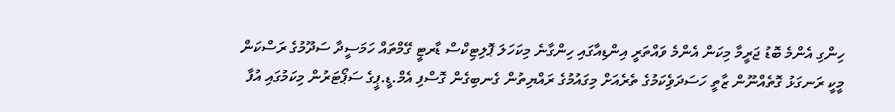ހިންގި އެންމެ ބޮޑު ޖަރީމާ މިކަން އެންމެ ވައްތަރީ އިންޑިއާގައި ހިންގާނެ މިކަހަލަ ޕޮލިޓިކްސް ޑާރޓީ ގޭމްތައް ހަމަސީދާ ސަދޫމުގެ ރަސްކަން މީކީ ރަނގަޅު ގޮތެއްނޫން ޒާތީ ހަސަދަވެިކަމުގެ ތެރެއަށް މިގައުމުގެ ރައްޔިތުން ގެނބިގެން ގޮސްފި އެމް.ޑީ.ޕީގެ ސަޕޯޓަރުން މިކަމުގައި އުފާ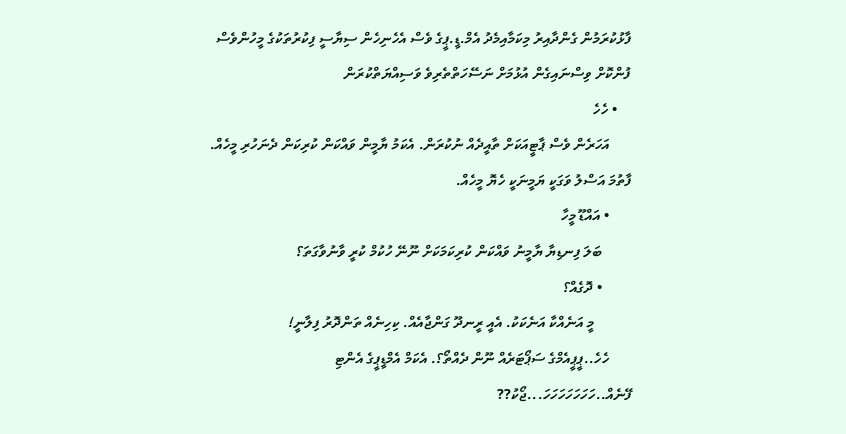ފާޅުކުރަމުން ގެންދާއިރު މިކަމާއިމެދު އެމް.ޑީ.ޕީގެ ވެސް އެހެނިހެން ސިޔާސީ ފިކުރުތަކުގެ މީހުންވެސް ފުންކޮށް ވިސްނައިގެން އުޅުމަށް ނަސޭހަތްތެރިވެ ވަސިއްޔަތްކުރަން
    • ހެހެ
      އަހަރެން ވެސް ޕާޓީއަކަށް ތާއީދެއް ނުކުރަން. އެކަމު ޔާމީން ވައްކަން ކުރިކަން ދެނަހުރި މީހެއް. ފާތުމަ އަސްލު ވަގަކީ ޔަމީނަކީ ހެޔޮ މީހެއް.
      • އައްޑޫ މީހާ
        ބަލަ ފިނޑިޔާ ޔާމީނު ވައްކަން ކުރިކަމަކަށް ނޫނޭ ހުކުމް ކުރީ ވާނުވާގަތަ؟
        • ދޮގެއް؟
          މީ އަނެއްކާ އަނެކަކު. އެއީ ރީނދޫ ގަންޖާއެއް. ކިހިނެއް ތަންދޮރު ފިލާނީ!
      ހެހެ..ޕީޕީއެމްގެ ސަޕޯޓަރެއް ނޫން ދެއްތޯ؟. އެކަމް އެމްޑީޕީގެ އެންޓި ފޭނެއް..ހަހަހަހަހަހަހަ...ޖޯކު??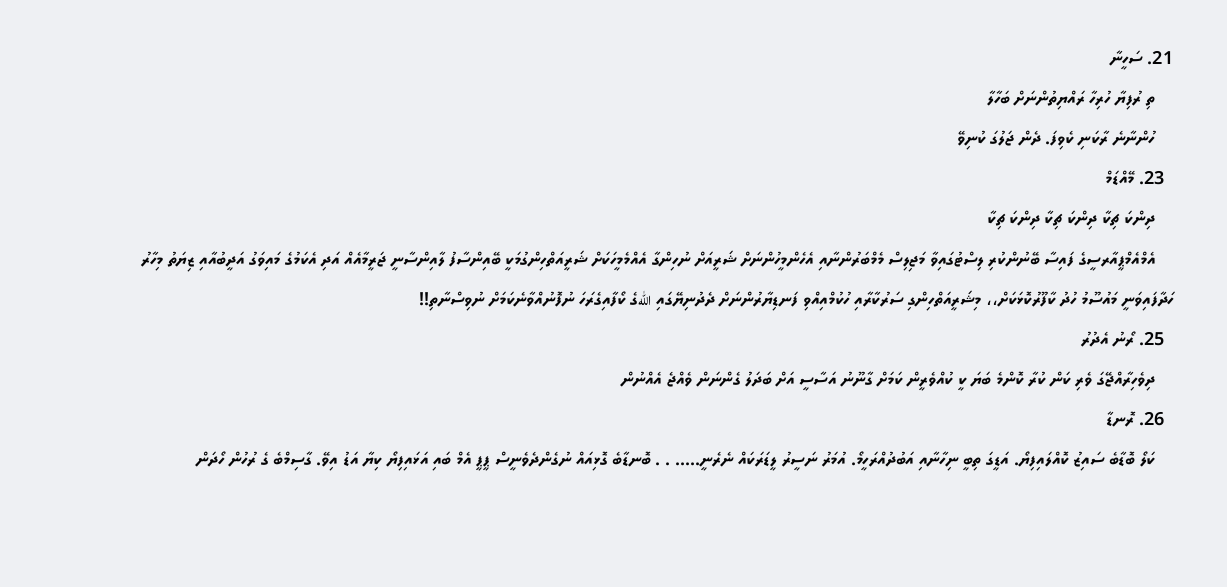21. ސަހީނާ
    ތި ރުފިޔާ ހުރިހާ ރައްޔިތުންނަށް ބަހާލާ
    ހުންނާނެ ރާކަނި ކެވިފަ. ދެން ޖަލުގަ ކުނިވޭ
  23. މޭއްޑަމް
    ދިންކަ ޗިކާ ދިންކަ ޗިކާ ދިންކަ ޗިކާ
    އެމްއެމްޕީއާރސީގެ ފައިސާ ބޭނުންކުރި ލިސްޓުގައިވާ މަޖިލިސް މެމްބަރުންނާއި އެހެންމީހުންނަށް ޝަރީއަށް ނުހިންގާ އެއްމެމީހަކަށް ޝަރީއަތްހިންގުމަކީ ބޭއިންސާފު ލާއިންސާނީ ޖަރީމާއެއް އަދި އެކަމުގެ މައިވަގު އަދީބުއާއި ޒިޔަތު މިހާރު ހަދާފައިވަނީ މައުސޫމު ހުދު ކާފޫރުކޮޅަކަށް،، މިޝަރީއަތްހިންގި ސަރުކާރާއި ހުކުމްއިއްވި ފަނޑިޔާރުންނަށް ދެދުނިޔޭގައި اللهގެ ކޯފާއިގެރަހަ ނުފޮނުއްވާނެކަމަށް ނުވިސްނާތި!!
  25. ރޯނު އެދުރު
    ދިވެހިރާއްޖޭގަ ވެރި ކަން ކުރާ ކޮންމެ ބަޔަ ކީ ކުއްވެރީން ކަމަށް ގާނޫނު އަސާސީ އަށް ބަދަލު ގެންނަން ވެއްޖެ އެއްނުން
  26. ރޮނޑާ
    ކަލޯ ބޮޑާބެ ސައިޒު ކޮއްލައިފިޔޯ. އަޑީގަ ތިބީ ނިހާނާއި އަބުދުއްރަހީމޯ. އުމަރު ނަސީރު ލީޑަރަކައް ނެރެނީ..... . . ބޮނޑާބެ ގޮޅިއައް ނުގެންދެވެނީސް ޕީޕީ އެމް ބައި އަޅައިފިޔޯ ކިޔާ އަޑު އިވޭ. ގާސިމްބެ ގެ ރުހުން ހޯދަން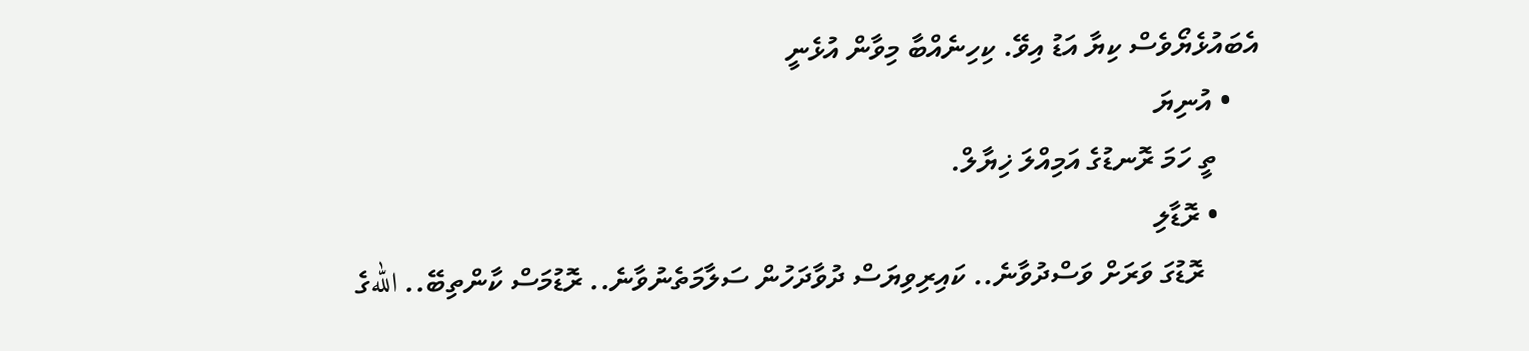އެބައުޅެޔޯވެސް ކިޔާ އަޑު އިވޭ. ކިހިނެއްބާ މިވާން އުޅެނީ
    • އުނިޔަ
      ތީ ހަމަ ރޮނޑުގެ އަމިއްލަ ޚިޔާލް.
      • ރޮޑާލި
        ރޮޑުގަ ވަރަށް ވަސްދުވާނެ.. ކައިރިވިޔަސް ދުވާދަހުން ސަލާމަތެނުވާނެ.. ރޮޑުމަސް ކާންތިބޭ.. اللهގެ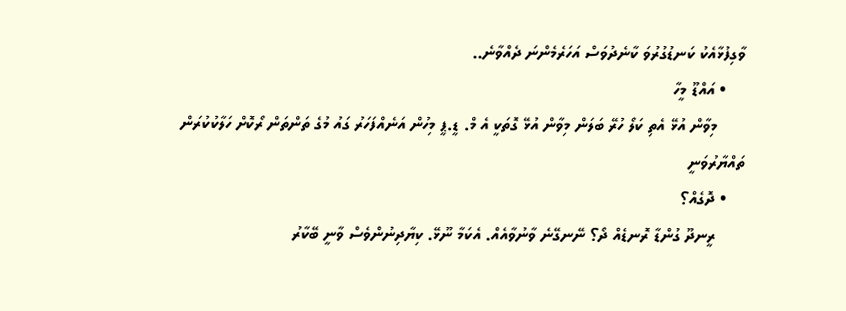ވާގިފުޅާއެކު ކަނޑުގުރުވަ ކާނެދުވަސް އަހަރެމެންނަ ދެއްވާނެ..
    • އައްޑޫ މީހާ
      މިވާން އުޅޭ އެތި ކަލޯ ހުރޭ ބަލަން މިވާން އުޅޭ ގޮތަކީ އެ މް. ޑީ.ޕީ މިހުން އަނެއްފަހަރު ގައު މުގެ ތަންތަން ރޯކޮށް ހަލާކުކުރަން ތައްޔާރުވަނީ
    • ދޮގެއް؟
      ރީނދޫ ގުންޑާ ރޮނޑެއް ދޯ؟ ނޭނގޭނެ ވާނުވާއެއް. އެކަމާ ނޫޅޭ. ކިޔާދިނުންވެސް ވާނީ ބޭކާރު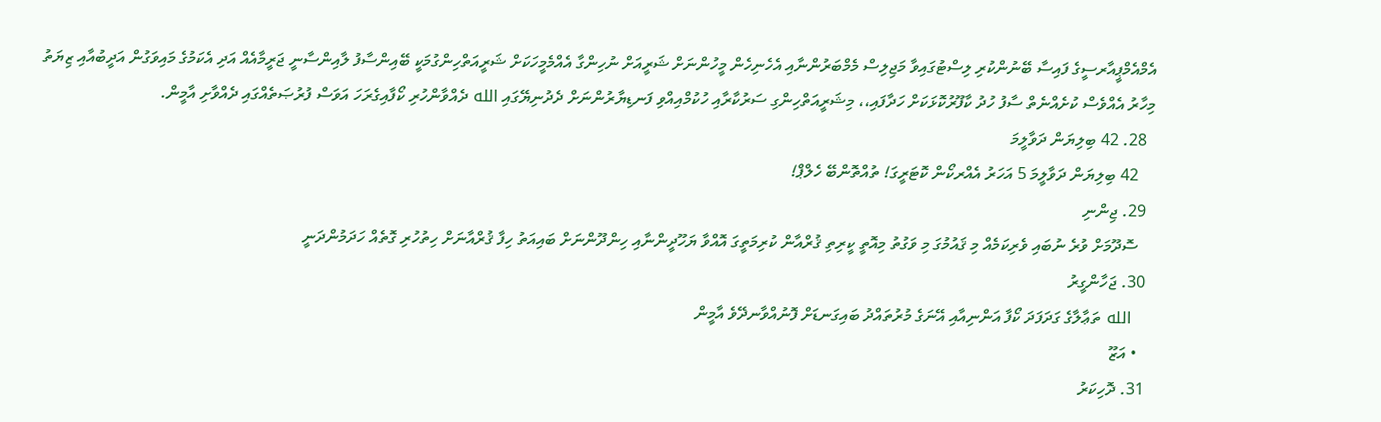އެމްއެމްޕީއާރސީގެ ފައިސާ ބޭނުންކުރި ލިސްޓުގައިވާ މަޖިލިސް މެމްބަރުންނާއި އެހެނިހެން މީހުންނަށް ޝަރީއަށް ނުހިންގާ އެއްމެމީހަކަށް ޝަރީއަތްހިންގުމަކީ ބޭއިންސާފު ލާއިންސާނީ ޖަރީމާއެއް އަދި އެކަމުގެ މައިވަގުން އަދީބުއާއި ޒިޔަތު މިހާރު އެއްވެސް ކުށެއްނެތް ސާފު ހުދު ކާފޫރުކޮޅަކަށް ހަދާފައި،، މިޝަރީއަތްހިންގި ސަރުކާރާއި ހުކުމްއިއްވި ފަނޑިޔާރުންނަށް ދެދުނިޔޭގައި الله ދެއްވާންހުރި ކޯފާއިގެރަހަ އަވަސް ފުރުޞަތެއްގައި ދެއްވާށި އާމީން.
  28. 42 ބިލިޔަން ދަވާލީމަ
    42 ބިލިޔަން ދަވާލީމަ 5 އަހަރު އެއްރކޯން ކޮޓަރީގަ! ތުއްތޮންބޭ ހެލްޕް!
  29. ޖިންނި
    ސޮދޫމަށް ވުރެ ނުބައި ވެރިކަމެއް މި ޤައުމުގަ މި ވަގުތު މިއޮތީ ކީރިތި ޤުރްއާން ކުރިމަތީގަ އޮއްވާ ޔަހޫދީންނާއި ހިންދޫންނަށް ބައިއަތު ހިފާ ޤުރްއާނަށް ހިތުހުރި ގޮތެއް ހަދަމުންދަނީ
  30. ޖަހާންގީރު
    الله ތަޢާލާގެ ގަދަފަދަ ކޯފާ އަންނިއާއި އޭނަގެ މުރުތައްދު ބައިގަނޑަށް ފޮނުއްވާނދޭވެ އާމީން
    • އަޒޫ
  31. ދޮހިކަރު